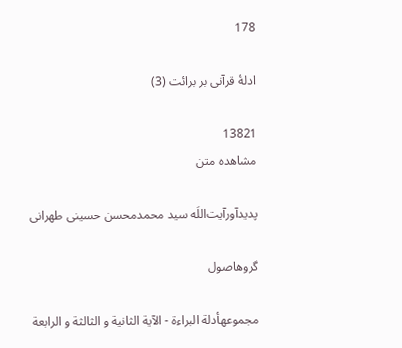178

ادلۀ قرآنی بر برائت (3)

13821
مشاهده متن

پدیدآورآیت‌اللَه سید محمدمحسن حسینی طهرانی

گروهاصول

مجموعهأدلة البراءة - الآیة الثانیة و الثالثة و الرابعة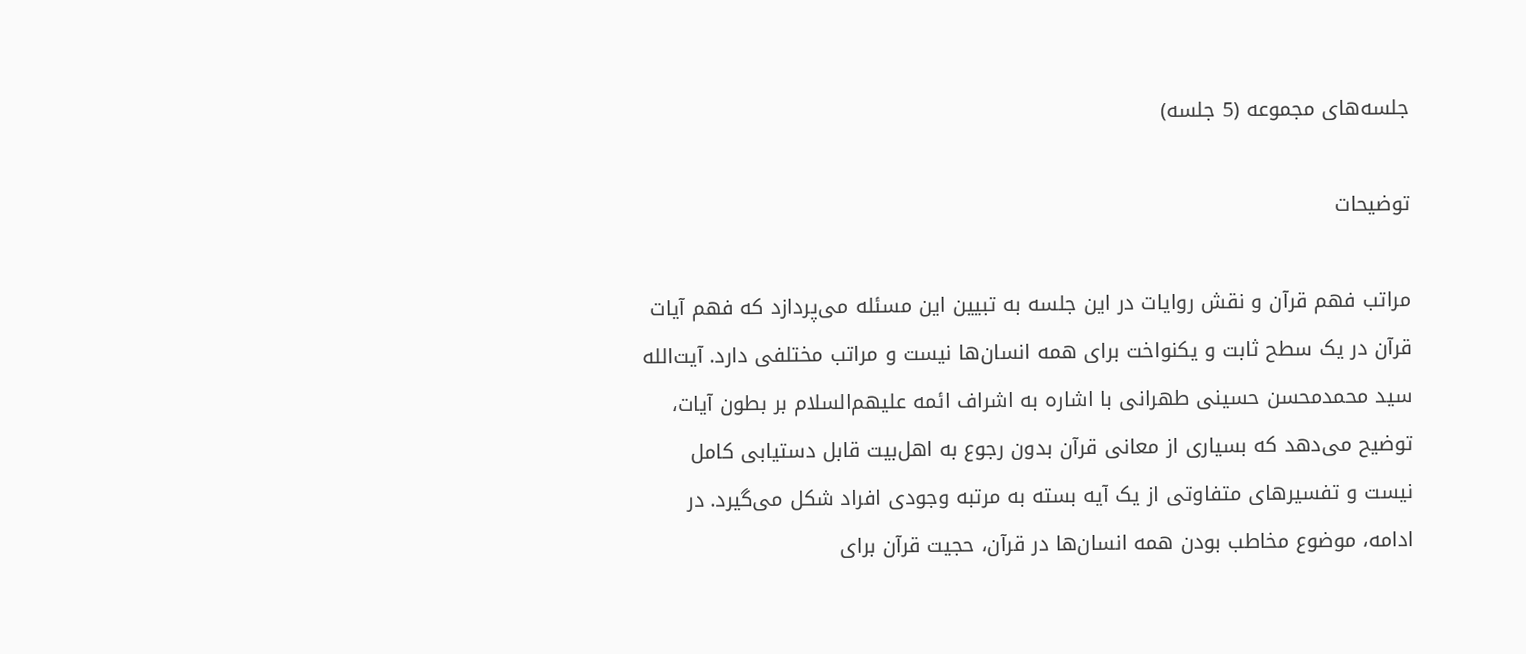جلسه‌های مجموعه (5 جلسه)

توضیحات

مراتب فهم قرآن و نقش روایات در این جلسه به تبیین این مسئله می‌پردازد که فهم آیات قرآن در یک سطح ثابت و یکنواخت برای همه انسان‌ها نیست و مراتب مختلفی دارد. آیت‌الله سید محمدمحسن حسینی طهرانی با اشاره به اشراف ائمه علیهم‌السلام بر بطون آیات، توضیح می‌دهد که بسیاری از معانی قرآن بدون رجوع به اهل‌بیت قابل دستیابی کامل نیست و تفسیرهای متفاوتی از یک آیه بسته به مرتبه وجودی افراد شکل می‌گیرد. در ادامه، موضوع مخاطب بودن همه انسان‌ها در قرآن، حجیت قرآن برای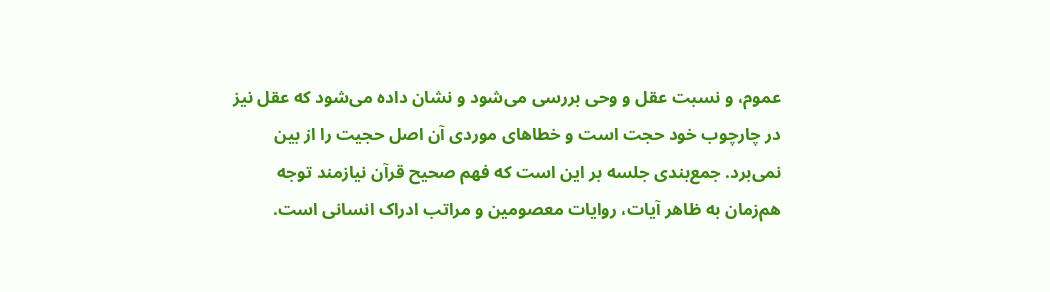عموم، و نسبت عقل و وحی بررسی می‌شود و نشان داده می‌شود که عقل نیز در چارچوب خود حجت است و خطاهای موردی آن اصل حجیت را از بین نمی‌برد. جمع‌بندی جلسه بر این است که فهم صحیح قرآن نیازمند توجه هم‌زمان به ظاهر آیات، روایات معصومین و مراتب ادراک انسانی است.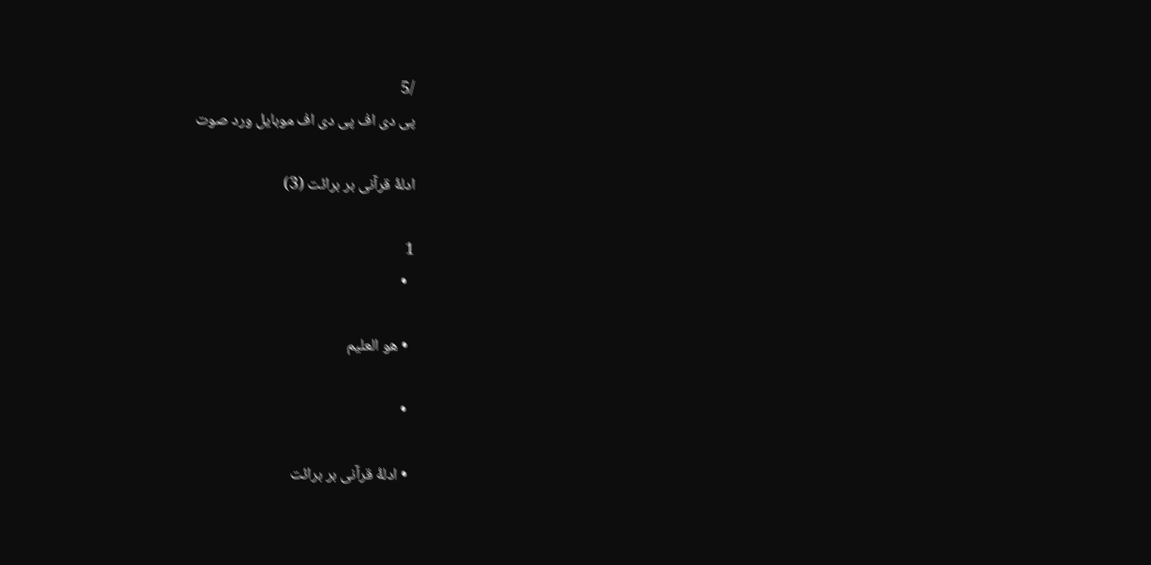/5
پی دی اف پی دی اف موبایل ورد صوت

ادلۀ قرآنی بر برائت (3)

1
  •

  • هو العلیم

  •

  • ادلۀ قرآنی بر برائت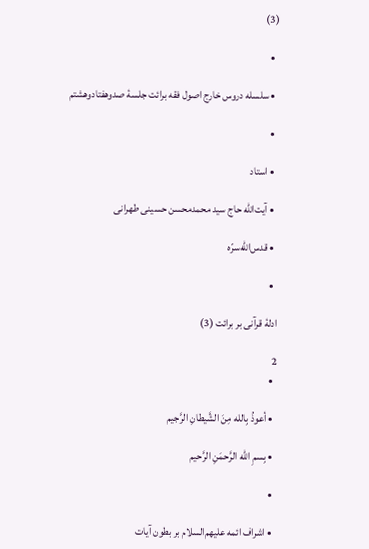(3)

  •

  • سلسله دروس خارج اصول فقه برائت جلسۀ صد‌وهفتادوهشتم

  •

  • استاد

  • آیت‌الله حاج سید محمدمحسن حسینی طهرانی

  • قدس‌الله‌سرّه

  •

ادلۀ قرآنی بر برائت (3)

2
  •

  • أعوذُ بِالله مِنَ الشَّیطانِ الرَّجیم

  • بِسمِ الله الرَّحمَنِ الرَّحیم

  •

  • اشراف ائمه علیهم‌السلام بر بطون آیات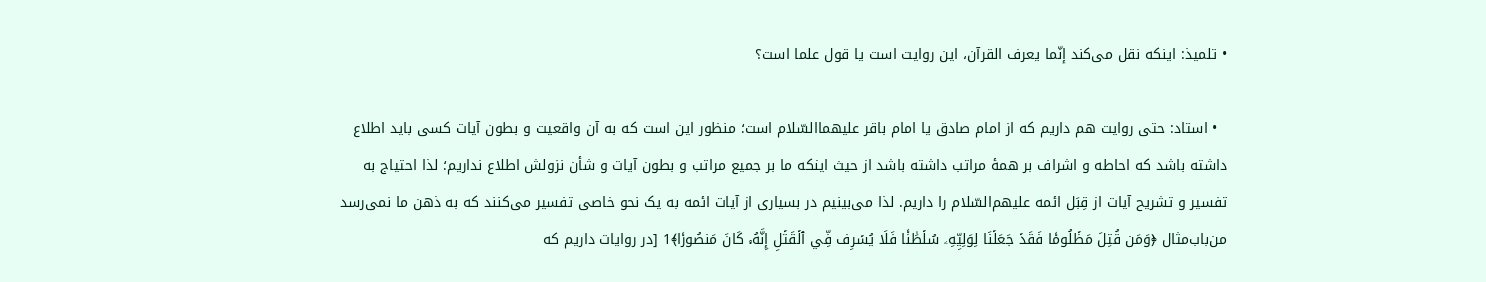• تلمیذ: اینکه نقل می‌کند إنّما یعرف القرآن، این روایت است یا قول علما است؟

  • استاد: حتی روایت هم داریم که از امام صادق یا امام باقر علیهماالسّلام است؛ منظور این است که به آن واقعیت و بطون آیات کسی باید اطلاع داشته باشد که احاطه و اشراف بر همۀ مراتب داشته باشد از حیث اینکه ما بر جمیع مراتب و بطون آیات و شأن نزولش اطلاع نداریم؛ لذا احتیاج به تفسیر و تشریح آیات از قِبَل ائمه علیهم‌السّلام را داریم. لذا می‌بینیم در بسیاری از آیات ائمه به یک نحو خاصی تفسیر می‌کنند که به ذهن ما نمی‌رسد من‌باب‌مثال ﴿وَمَن قُتِلَ مَظۡلُومٗا فَقَدۡ جَعَلۡنَا لِوَلِيِّهِۦ سُلۡطَٰنٗا فَلَا يُسۡرِف فِّي ٱلۡقَتۡلِ إِنَّهُۥ كَانَ مَنصُورٗا﴾1 [در روایات داریم که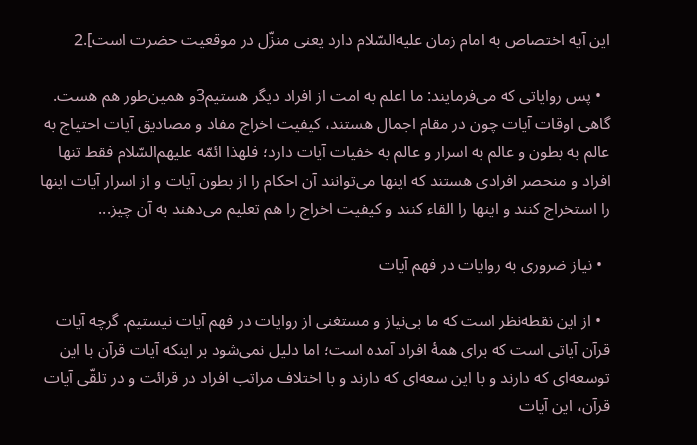این آیه اختصاص به امام زمان علیه‌السّلام دارد یعنی منزّل در موقعیت حضرت است].2

  • پس روایاتی که می‌فرمایند: ما اعلم به امت از افراد دیگر هستیم3و همین‌طور هم هست. گاهی اوقات آیات چون در مقام اجمال هستند، کیفیت اخراج مفاد و مصادیق آیات احتیاج به عالم به بطون و عالم به اسرار و عالم به خفیات آیات دارد؛ فلهذا ائمّه علیهم‌السّلام فقط تنها افراد و منحصر افرادی هستند که اینها می‌توانند آن احکام را از بطون آیات و از اسرار آیات اینها را استخراج کنند و اینها را القاء کنند و کیفیت اخراج را هم تعلیم می‌دهند به آن چیز...

  • نیاز ضروری به روایات در فهم آیات

  • از این نقطه‌نظر است که ما بی‌نیاز و مستغنی از روایات در فهم آیات نیستیم. گرچه آیات قرآن آیاتی است که برای همۀ افراد آمده است؛ اما دلیل نمی‌شود بر اینکه آیات قرآن با این توسعه‌ای که دارند و با این سعه‌ای که دارند و با اختلاف مراتب افراد در قرائت و در تلقّی آیات قرآن، این آیات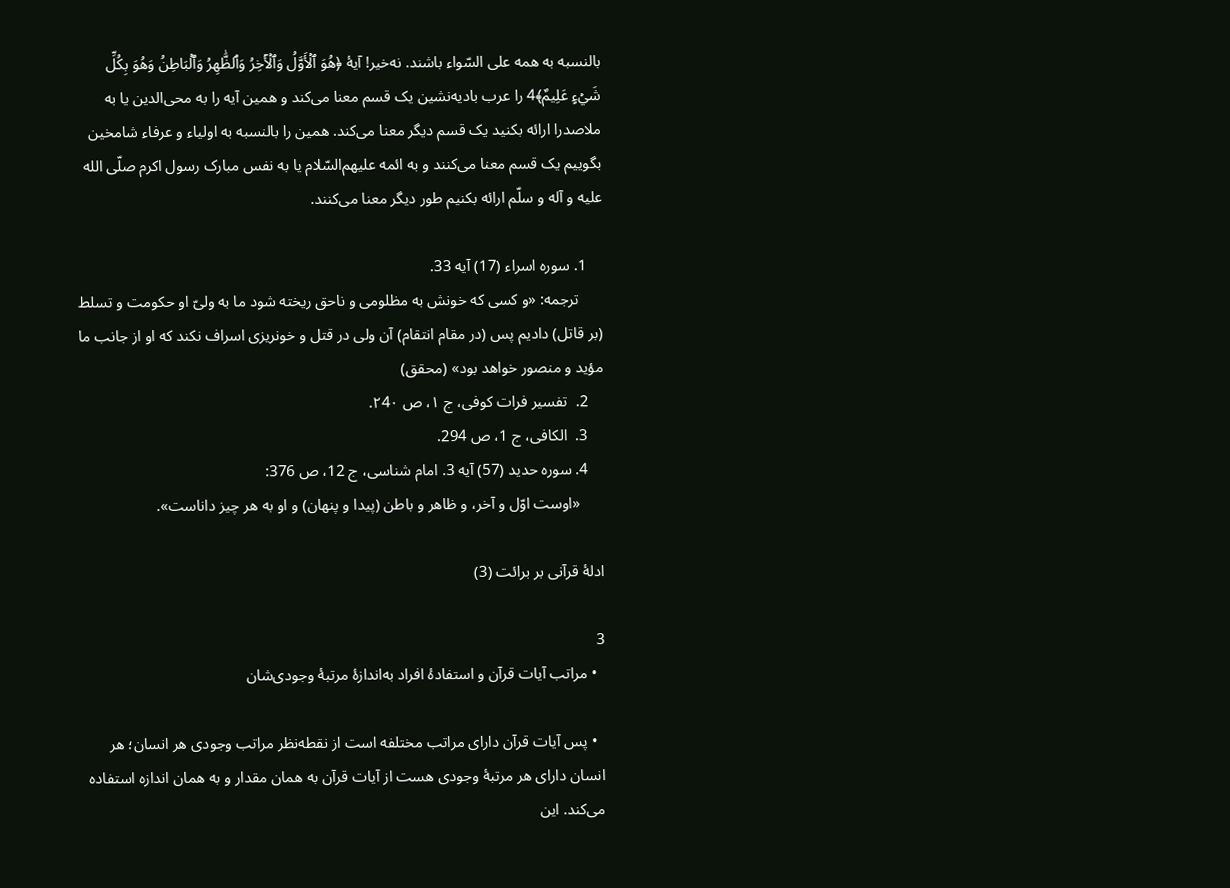بالنسبه به همه علی السّواء باشند. نه‌خیر! آیۀ ﴿هُوَ ٱلۡأَوَّلُ وَٱلۡأٓخِرُ وَٱلظَّٰهِرُ وَٱلۡبَاطِنُ وَهُوَ بِكُلِّ شَيۡءٍ عَلِيمٌ﴾4 را عرب بادیه‌نشین یک قسم معنا می‌کند و همین آیه را به محی‌الدین یا به ملاصدرا ارائه بکنید یک قسم دیگر معنا می‌کند. همین را بالنسبه به اولیاء و عرفاء شامخین بگوییم یک قسم معنا می‌کنند و به ائمه علیهم‌السّلام یا به نفس مبارک رسول اکرم صلّی الله علیه و آله و سلّم ارائه بکنیم طور دیگر معنا می‌کنند.

    1. سوره اسراء (17) آیه 33.
      ترجمه: «و کسی که خونش به مظلومی و ناحق ریخته شود ما به ولیّ او حکومت و تسلط (بر قاتل) دادیم پس (در مقام انتقام) آن ولی در قتل و خونریزی اسراف نکند که او از جانب ما مؤید و منصور خواهد بود» (محقق)
    2.  تفسیر فرات کوفی، ج ۱، ص ۲4۰.
    3.  الکافی، ج 1، ص 294.
    4. سوره حدید (57) آیه 3. امام شناسى، ج ‌12، ص 376:
      «اوست اوّل و آخر، و ظاهر و باطن (پیدا و پنهان) و او به هر چیز داناست».

ادلۀ قرآنی بر برائت (3)

3
  • مراتب آیات قرآن و استفادۀ افراد به‌اندازۀ مرتبۀ وجودی‌شان

  • پس آیات قرآن دارای مراتب مختلفه است از نقطه‌نظر مراتب وجودی هر انسان؛ هر انسان دارای هر مرتبۀ وجودی هست از آیات قرآن به همان مقدار و به همان اندازه استفاده می‌کند. این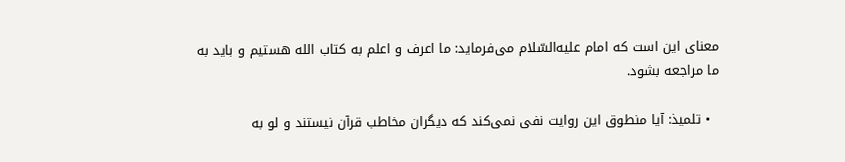معنای این است که امام علیه‌السّلام می‌فرماید: ما اعرف و اعلم به کتاب الله هستیم و باید به ما مراجعه بشود.

  • تلمیذ: آیا منطوق این روایت نفی نمی‌کند که دیگران مخاطب قرآن نیستند و لو به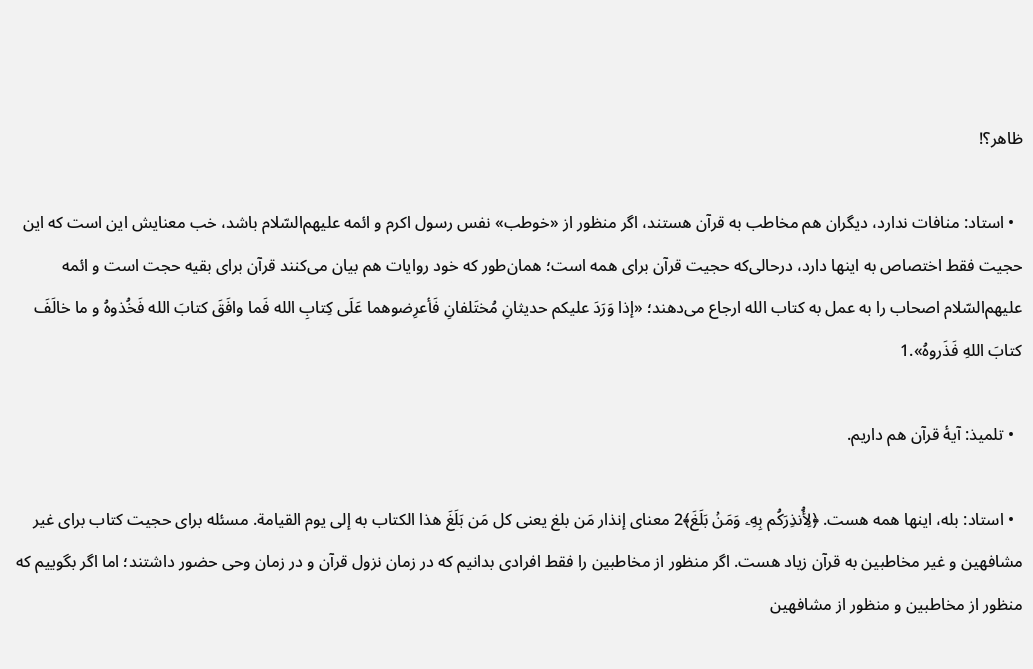ظاهر؟!

  • استاد: منافات ندارد، دیگران هم مخاطب به قرآن هستند، اگر منظور از «خوطب» نفس رسول اکرم و ائمه علیهم‌السّلام باشد، خب معنایش این است که این حجیت فقط اختصاص به اینها دارد، درحالی‌که حجیت قرآن برای همه است؛ همان‌طور که خود روایات هم بیان می‌کنند قرآن برای بقیه حجت است و ائمه علیهم‌السّلام اصحاب را به عمل به کتاب الله ارجاع می‌دهند؛ «إذا وَرَدَ علیکم حدیثانِ مُختَلفانِ فَأعرِضوهما عَلَى کِتابِ الله فَما وافَقَ کتابَ الله فَخُذوهُ و ما خالَفَ کتابَ اللهِ فَذَروهُ».1

  • تلمیذ: آی‍ۀ قرآن هم داریم.

  • استاد: بله، اینها همه هست. ﴿لِأُنذِرَكُم بِهِۦ وَمَنۢ بَلَغَ﴾2 معنای إنذار مَن بلغ یعنی کل مَن بَلَغَ هذا الکتاب به إلی یوم القیامة. مسئله برای حجیت کتاب برای غیر مشافهین و غیر مخاطبین به قرآن زیاد هست. اگر منظور از مخاطبین را فقط افرادی بدانیم که در زمان نزول قرآن و در زمان وحی حضور داشتند؛ اما اگر بگوییم که منظور از مخاطبین و منظور از مشافهین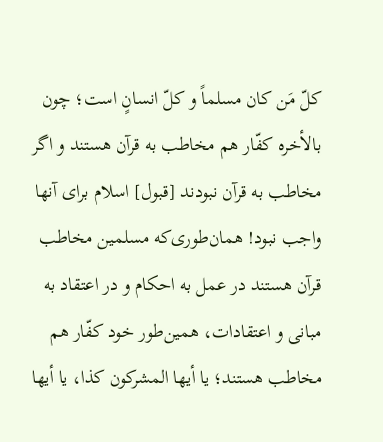کلّ مَن کان مسلماً و کلّ انسانٍ است؛ چون بالأخره کفّار هم مخاطب به قرآن هستند و اگر مخاطب به قرآن نبودند [قبول] اسلام برای آنها واجب نبود! همان‌طوری‌که مسلمین مخاطب قرآن هستند در عمل به احکام و در اعتقاد به مبانی و اعتقادات، همین‌طور خود کفّار هم مخاطب هستند؛ یا أیها المشرکون کذا، یا أیها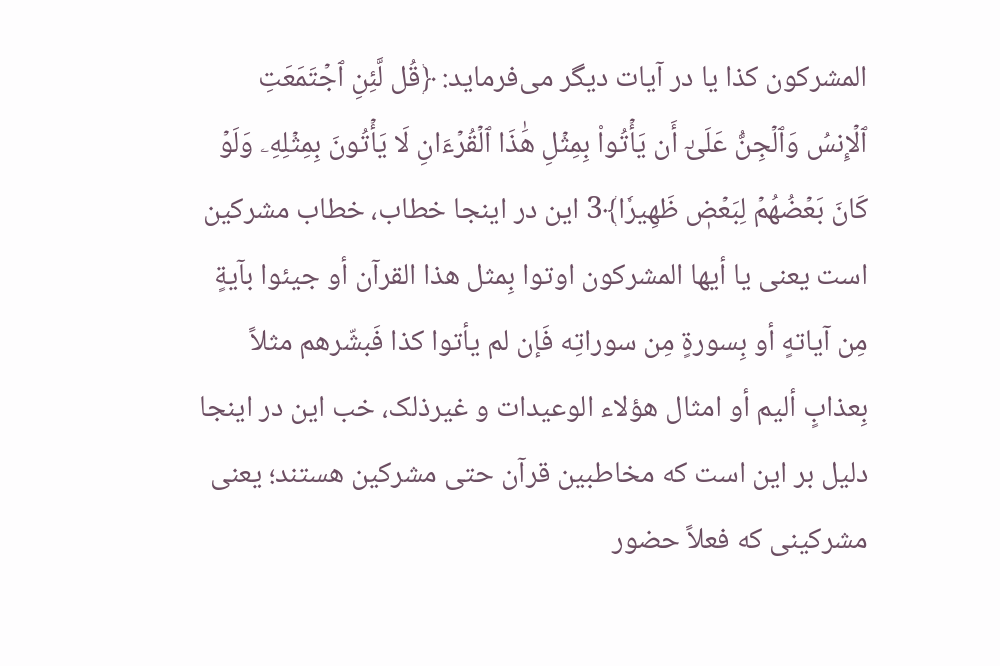المشرکون کذا یا در آیات دیگر می‌فرماید: ﴿قُل لَّئِنِ ٱجۡتَمَعَتِ ٱلۡإِنسُ وَٱلۡجِنُّ عَلَىٰٓ أَن يَأۡتُواْ بِمِثۡلِ هَٰذَا ٱلۡقُرۡءَانِ لَا يَأۡتُونَ بِمِثۡلِهِۦ وَلَوۡ كَانَ بَعۡضُهُمۡ لِبَعۡضٖ ظَهِيرٗا﴾3 این در اینجا خطاب، خطاب مشرکین است یعنی یا أیها المشرکون اوتوا بِمثل هذا القرآن أو جیئوا بآیةٍ مِن آیاتهٍ أو بِسورةٍ مِن سوراتِه فَإن لم یأتوا کذا فَبشّرهم مثلاً بِعذابٍ ألیم أو امثال هؤلاء الوعیدات و غیرذلک، خب این در اینجا دلیل بر این است که مخاطبین قرآن حتی مشرکین هستند؛ یعنی مشرکینی که فعلاً حضور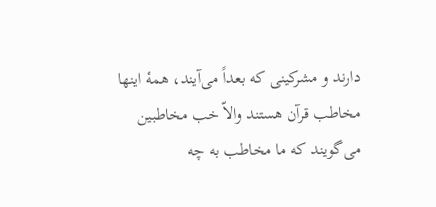دارند و مشرکینی که بعداً می‌آیند، همۀ اینها مخاطب قرآن هستند والاّ خب مخاطبین می‌گویند که ما مخاطب به چه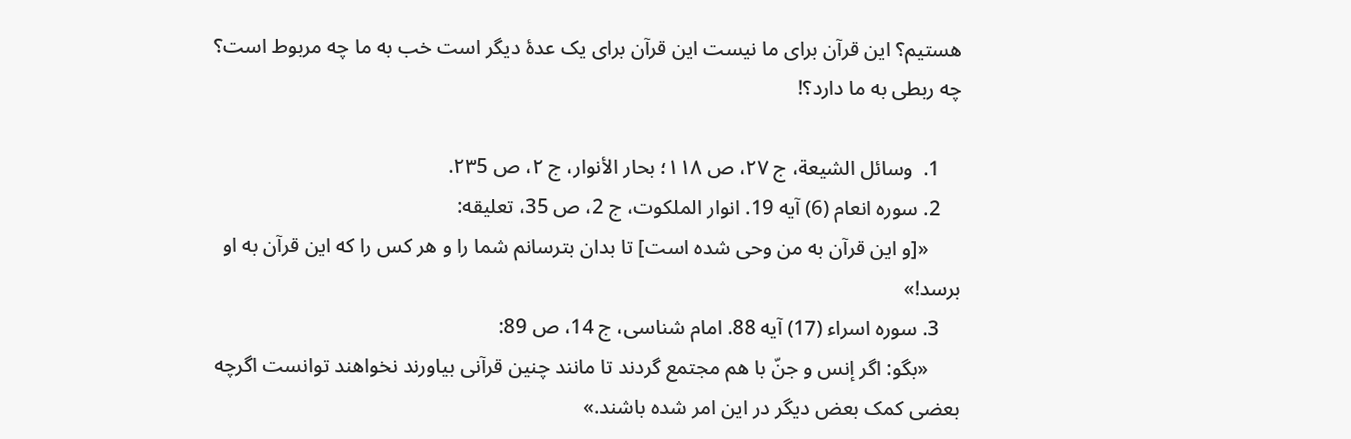هستیم؟ این قرآن برای ما نیست این قرآن برای یک عدۀ دیگر است خب به ما چه مربوط است؟ چه ربطی به ما دارد؟!

    1.  وسائل الشیعة، ج ۲۷، ص ۱۱۸؛ بحار الأنوار، ج ۲، ص ۲۳5.
    2. سوره انعام (6) آیه 19. انوار الملکوت، ج ‌2، ص 35، تعلیقه:
      «[و این قرآن به من وحى شده است] تا بدان بترسانم شما را و هر کس را که این قرآن به او برسد!»
    3. سوره اسراء (17) آیه 88. امام شناسى، ج ‌14، ص 89:
      «بگو: اگر إنس و جنّ با هم مجتمع گردند تا مانند چنین قرآنى بیاورند نخواهند توانست اگرچه بعضى کمک بعض دیگر در این امر شده باشند.»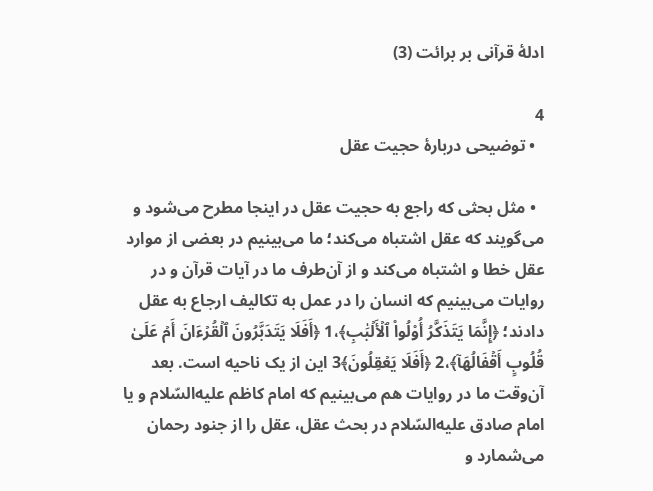ادلۀ قرآنی بر برائت (3)

4
  • توضیحی دربارۀ حجیت عقل

  • مثل بحثی که راجع به حجیت عقل در اینجا مطرح می‌شود و می‌گویند که عقل اشتباه می‌کند؛ ما می‌بینیم در بعضی از موارد عقل خطا و اشتباه می‌کند و از آن‌طرف ما در آیات قرآن و در روایات می‌بینیم که انسان را در عمل به تکالیف ارجاع به عقل دادند؛ ﴿إِنَّمَا يَتَذَكَّرُ أُوْلُواْ ٱلۡأَلۡبَٰبِ﴾،1 ﴿أَفَلَا يَتَدَبَّرُونَ ٱلۡقُرۡءَانَ أَمۡ عَلَىٰ قُلُوبٍ أَقۡفَالُهَآ﴾،2 ﴿أَفَلَا يَعۡقِلُونَ﴾3 این از یک ناحیه است. بعد آن‌وقت ما در روایات هم می‌بینیم که امام کاظم علیه‌السّلام و یا امام صادق علیه‌السّلام در بحث عقل، عقل را از جنود رحمان می‌شمارد و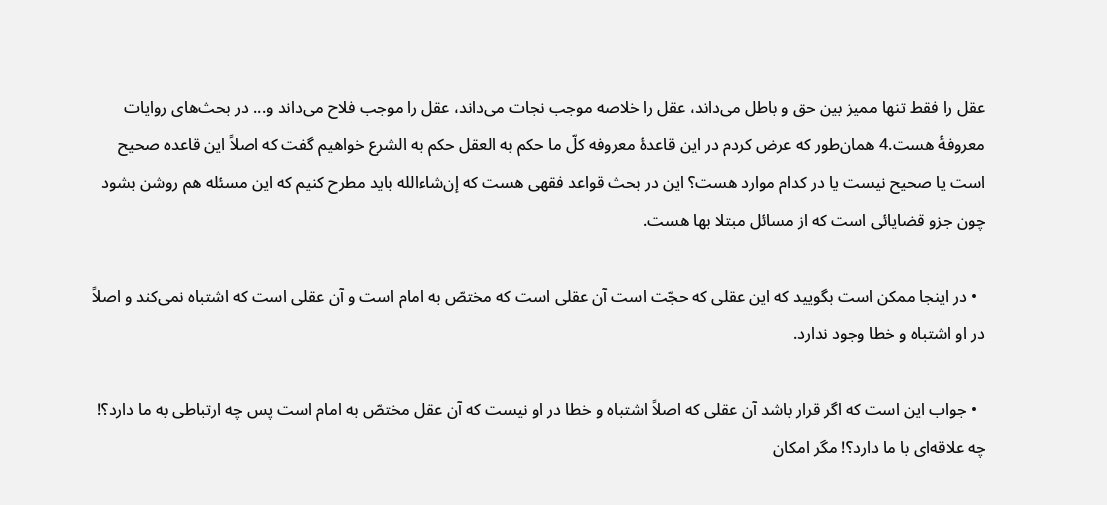عقل را فقط تنها ممیز بین حق و باطل می‌داند، عقل را خلاصه موجب نجات می‌داند، عقل را موجب فلاح می‌داند و... در بحث‌های روایات معروفۀ هست.4 همان‌طور که عرض کردم در این قاعدۀ معروفه کلّ ما حکم به العقل حکم به الشرع خواهیم گفت که اصلاً این قاعده صحیح است یا صحیح نیست یا در کدام موارد هست؟ این در بحث قواعد فقهی هست که إن‌شاء‌الله باید مطرح کنیم که این مسئله هم روشن بشود چون جزو قضایائی است که از مسائل مبتلا بها هست.

  • در اینجا ممکن است بگویید که این عقلی که حجّت است آن عقلی است که مختصّ به امام است و آن عقلی است که اشتباه نمی‌کند و اصلاً در او اشتباه و خطا وجود ندارد.

  • جواب این است که اگر قرار باشد آن عقلی که اصلاً اشتباه و خطا در او نیست که آن عقل مختصّ به امام است پس چه ارتباطی به ما دارد؟! چه علاقه‌ای با ما دارد؟! مگر امکان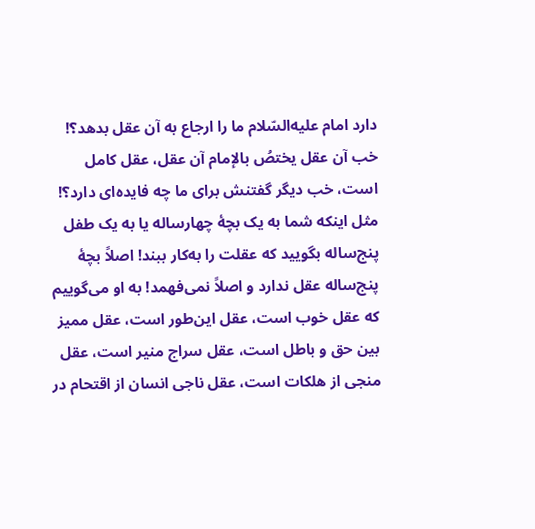دارد امام علیه‌السّلام ما را ارجاع به آن عقل بدهد؟! خب آن عقل یختصُ بالإمام آن عقل، عقل کامل است، خب دیگر گفتنش برای ما چه فایده‌ای دارد؟! مثل اینکه شما به یک بچۀ چهار‌ساله یا به یک طفل پنج‌ساله بگویید که عقلت را به‌کار ببند! اصلاً بچۀ پنج‌ساله عقل ندارد و اصلاً نمی‌فهمد! به او می‌گوییم که عقل خوب است، عقل این‌طور است، عقل ممیز بین حق و باطل است، عقل سراج منیر است، عقل منجی از هلکات است، عقل ناجی انسان از اقتحام در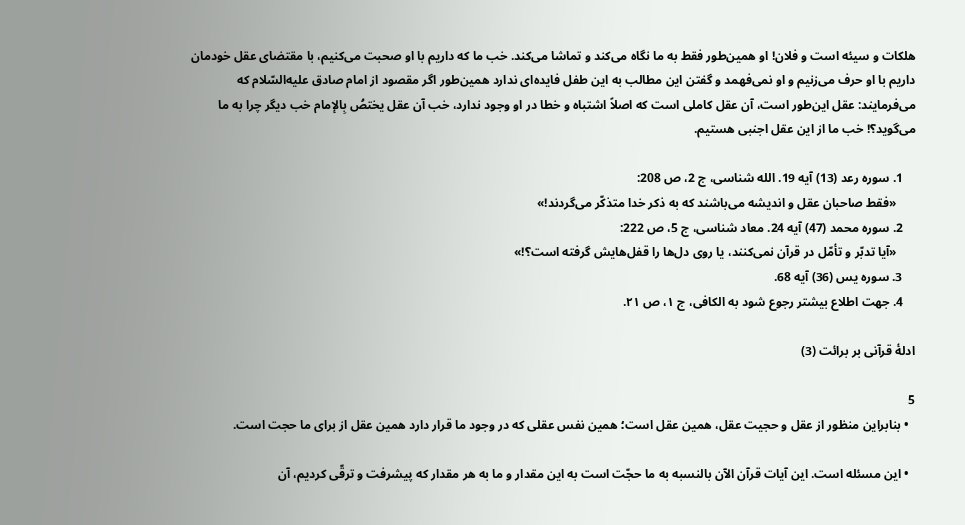هلکات و سیئه است و فلان! او همین‌طور فقط به ما نگاه می‌کند و تماشا می‌کند. خب ما که داریم با او صحبت می‌کنیم، با مقتضای عقل خودمان داریم با او حرف می‌زنیم و او نمی‌فهمد و گفتن این مطالب به این طفل فایده‌ای ندارد همین‌طور اگر مقصود از امام صادق علیه‌السّلام که می‌فرمایند: عقل این‌طور است، آن عقل کاملی است که اصلاً اشتباه و خطا در او وجود ندارد، خب آن عقل یختصُ بِالإمام خب دیگر چرا به ما می‌گوید؟! خب ما از این عقل اجنبی هستیم.

    1. سوره رعد (13) آیه 19. الله شناسى، ج ‌2، ص 208:
      «فقط صاحبان عقل و اندیشه مى‌باشند که به ذکر خدا متذکّر مى‌گردند!»
    2. سوره محمد (47) آیه 24. معاد شناسى، ج ‌5، ص 222:
      «آیا تدبّر و تأمّل در قرآن نمى‌کنند، یا روى دل‌ها را قفل‌هایش گرفته است؟!»
    3. سوره یس (36) آیه 68.
    4. جهت اطلاع بیشتر رجوع شود به الکافی، ج ۱، ص ۲۱.

ادلۀ قرآنی بر برائت (3)

5
  • بنابراین منظور از عقل و حجیت عقل، همین عقل است؛ همین نفس عقلی که در وجود ما قرار دارد همین عقل از برای ما حجت است.

  • این مسئله است. این آیات قرآن الآن بالنسبه به ما حجّت است به این مقدار و ما به هر مقدار که پیشرفت و ترقّی کردیم، آن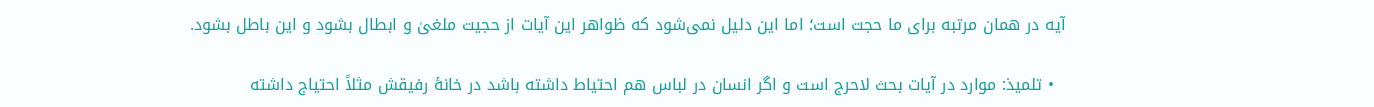آیه در همان مرتبه برای ما حجت است؛ اما این دلیل نمی‌شود که ظواهر این آیات از حجیت ملغیٰ و ابطال بشود و این باطل بشود.

  • تلمیذ: موارد در آیات بحث لاحرج است و اگر انسان در لباس هم احتیاط داشته باشد در خانۀ رفیقش مثلاً احتیاج داشته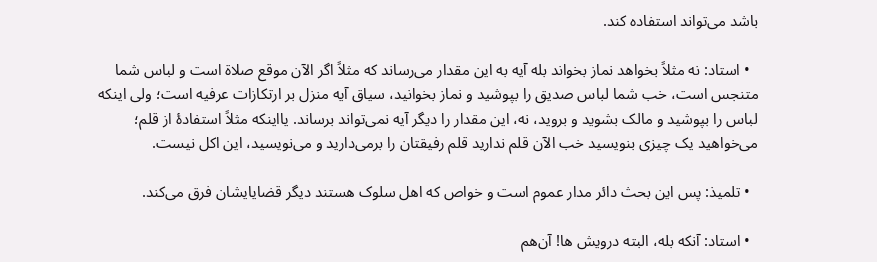باشد می‌تواند استفاده کند.

  • استاد: نه مثلاً بخواهد نماز بخواند بله آیه به این مقدار می‌رساند که مثلاً اگر الآن موقع صلاة است و لباس شما متنجس است، خب شما لباس صدیق را بپوشید و نماز بخوانید، سیاق آیه منزل بر ارتکازات عرفیه است؛ ولی اینکه لباس را بپوشید و مالک بشوید و بروید، نه، این مقدار را دیگر آیه نمی‌تواند برساند. یااینکه مثلاً استفادۀ از قلم؛ می‌خواهید یک چیزی بنویسید خب الآن قلم ندارید قلم رفیقتان را برمی‌دارید و می‌نویسید، این اکل نیست.

  • تلمیذ: پس این بحث دائر مدار عموم است و خواص که اهل سلوک هستند دیگر قضایایشان فرق می‌کند.

  • استاد: آنکه بله، البته درویش ‌ها! آن‌هم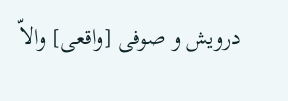درویش و صوفی [واقعی] والاّ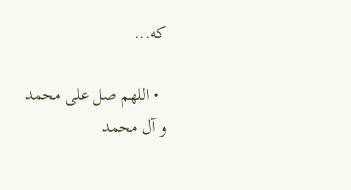که...

  • اللهم صل علی محمد و آل محمد